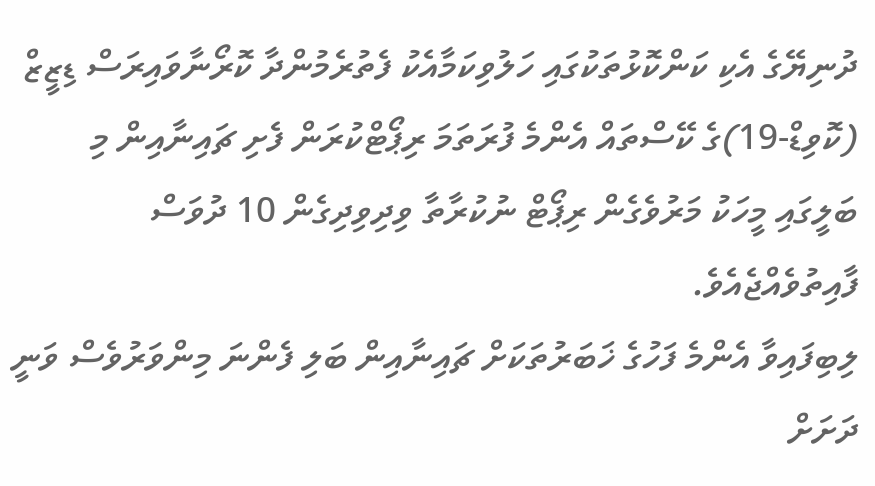ދުނިޔޭގެ އެކި ކަންކޮޅުތަކުގައި ހަލުވިކަމާއެކު ފެތުރެމުންދާ ކޮރޯނާވައިރަސް ޑިޒީޒް (ކޮވިޑް-19)ގެ ކޭސްތައް އެންމެ ފުރަތަމަ ރިޕޯޓްކުރަން ފެށި ޗައިނާއިން މި ބަލީގައި މީހަކު މަރުވެގެން ރިޕޯޓް ނުކުރާތާ ވިދިވިދިގެން 10 ދުވަސް ފާއިތުވެއްޖެއެވެ.
ލިބިފައިވާ އެންމެ ފަހުގެ ޚަބަރުތަކަށް ޗައިނާއިން ބަލި ފެންނަ މިންވަރުވެސް ވަނީ ދަށަށް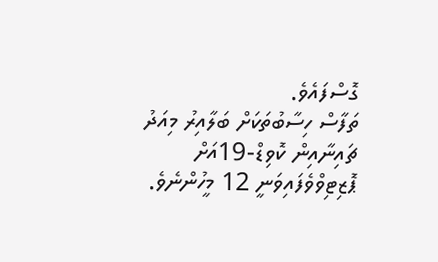ގޮސްފައެވެ.
ތަފާސް ހިސާބުތަކަށް ބަލާއިރު މިއަދު ޗައިނާއިން ކޮވިޑް-19އަށް ޕޮޒިޓިވްވެފައިވަނީ 12 މީހުންނެވެ.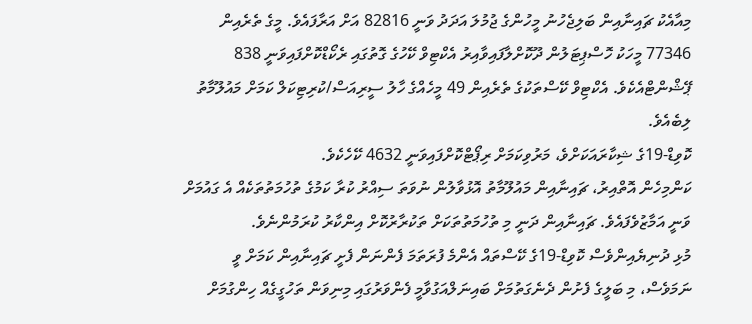މިއާއެކު ޗައިނާއިން ބަލިޖެހުނު މީހުންގެ ޖުމުލަ އަދަދު ވަނީ 82816 އަށް އަރާފައެވެ. މީގެ ތެރެއިން 77346 މީހަކު ހޮސްޕިޓަލުން ދޫކޮށްލާފައިވާއިރު އެކްޓިވް ކޭހުގެ ގޮތުގައި ރެކޯޑްކޮށްފައިވަނީ 838 ޕޭޝްންޓްއެކެވެ. އެކްޓިވް ކޭސްތަކުގެ ތެރެއިން 49 މީހެއްގެ ހާލު ސީރިއަސް/ކުރިޓިކަލް ކަމަށް މައުލޫމާތު ލިބެއެވެ.
ކޮވިޑް-19ގެ ޝިކާރައަކަށްވެ، މަރުވިކަމަށް ރިޕޯޓްކޮށްފައިވަނީ 4632 ކޭހެކެވެ.
ކަންމިހެން އޮތްއިރު، ޗައިނާއިން މައުލޫމާތު އޮޅުވާލުން ނުވަތަ ސިއްރު ކުރާ ކަމުގެ ތުހުމަތުތަކެއް އެ ގައުމަށް ވަނީ އަމާޒުވެފައެވެ. ޗައިނާއިން ދަނީ މި ތުހުމަތުތަކަށް ތަކުރާރުކޮށް އިންކާރު ކުރަމުންނެވެ.
މުޅި ދުނިޔެއިންވެސް ކޮވިޑް-19ގެ ކޭސްތައް އެންމެ ފުރަތަމަ ފެންނަން ފެށީ ޗައިނާއިން ކަމަށް ވީ ނަމަވެސް، މި ބަލީގެ ފެށުން ދެނެގަތުމަށް ބައިނަލްއަގުވާމީ ފެންވަރުގައި މިނިވަން ތަހުގީގެއް ހިންގުމަށް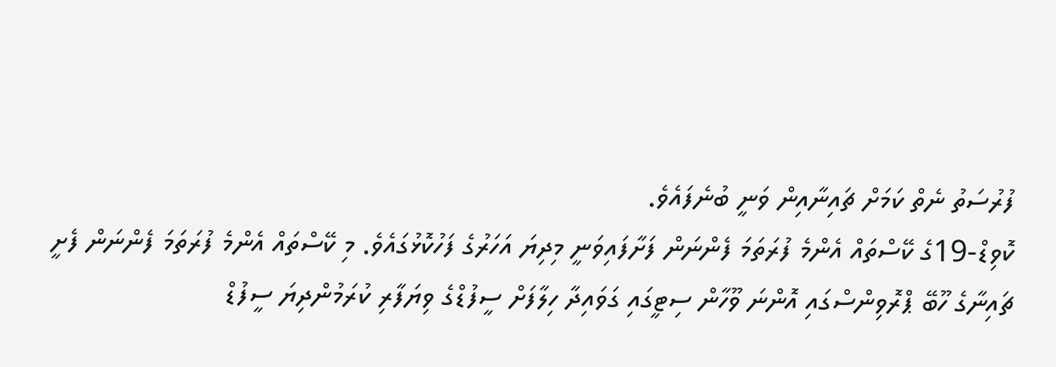ފުރުސަތު ނެތް ކަމަށް ޗައިނާއިން ވަނީ ބުނެފައެވެ.
ކޮވިޑް-19ގެ ކޭސްތައް އެންމެ ފުރަތަމަ ފެންނަން ފަށާފައިވަނީ މިދިޔަ އަހަރުގެ ފަހުކޮޅުގައެވެ. މި ކޭސްތައް އެންމެ ފުރަތަމަ ފެންނަން ފެށީ ޗައިނާގެ ހޫބޭ ޕްރޮވިންސްގައި އޮންނަ ވޫހާން ސިޓީގައި ގަވައިދާ ހިލާފަށް ސީފުޑްގެ ވިޔަފާރި ކުރަމުންދިޔަ ސީފުޑް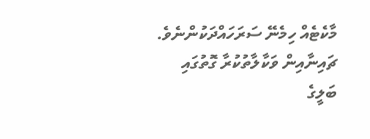މާކެޓެއް ހިމެނޭ ސަރަހައްދަކުންނެވެ.
ޗައިނާއިން ވަކާލާތުކުރާ ގޮތުގައި ބަލީގެ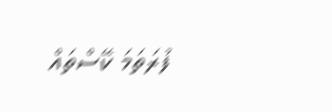ފުރަތަމަ ކޭސްތައް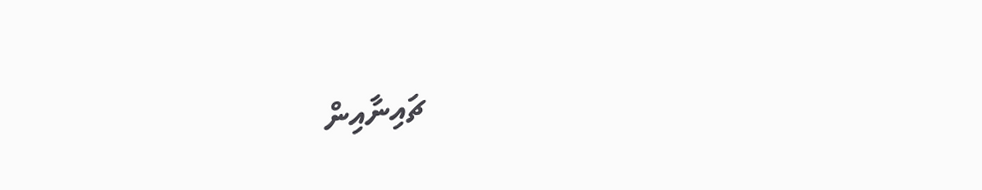ޗައިނާއިން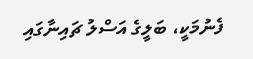ފެނުމަކީ، ބަލީގެ އަސްލު ޗައިނާގައި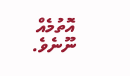އޮތުމެއް ނޫނެވެ.